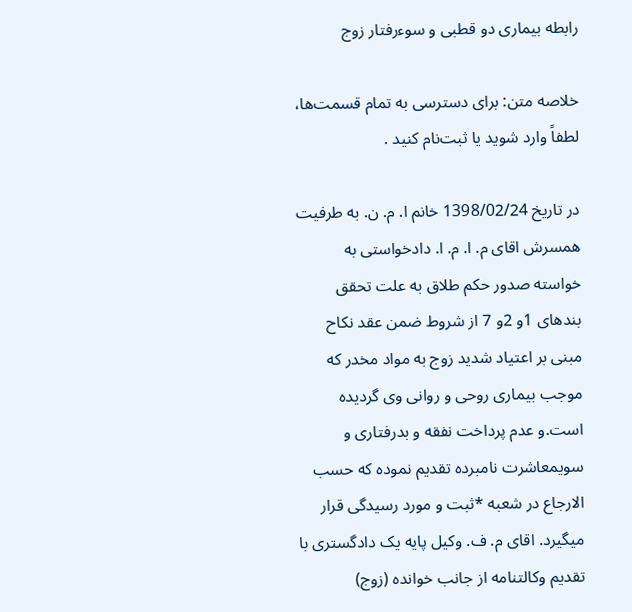رابطه بیماری دو قطبی و سوءرفتار زوج

خلاصه متن: برای دسترسی به تمام قسمت‌ها، لطفاً وارد شوید یا ثبت‌نام کنید .

در تاریخ 1398/02/24 خانم ا. م. ن. به طرفیت همسرش اقای م. ا. م. ا. دادخواستی به خواسته صدور حکم طلاق به علت تحقق بندهای 1و 2و 7 از شروط ضمن عقد نکاح مبنی بر اعتیاد شدید زوج به مواد مخدر که موجب بیماری روحی و روانی وی گردیده است.و عدم پرداخت نفقه و بدرفتاری و سویمعاشرت نامبرده تقدیم نموده که حسب الارجاع در شعبه *ثبت و مورد رسیدگی قرار میگیرد. اقای م. ف. وکیل پایه یک دادگستری با تقدیم وکالتنامه از جانب خوانده (زوج)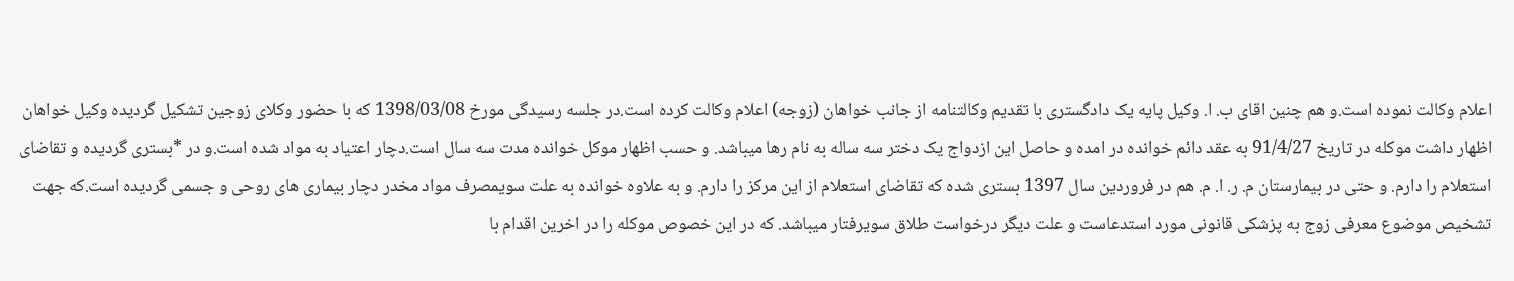اعلام وکالت نموده است.و هم چنین اقای ب. ا. وکیل پایه یک دادگستری با تقدیم وکالتنامه از جانب خواهان (زوجه) اعلام وکالت کرده است.در جلسه رسیدگی مورخ 1398/03/08 که با حضور وکلای زوجین تشکیل گردیده وکیل خواهان اظهار داشت موکله در تاریخ 91/4/27 به عقد دائم خوانده در امده و حاصل این ازدواج یک دختر سه ساله به نام رها میباشد. و حسب اظهار موکل خوانده مدت سه سال است.دچار اعتیاد به مواد شده است.و در *بستری گردیده و تقاضای استعلام را دارم. و حتی در بیمارستان م. ر. ا. م. هم در فروردین سال 1397 بستری شده که تقاضای استعلام از این مرکز را دارم. و به علاوه خوانده به علت سویمصرف مواد مخدر دچار بیماری های روحی و جسمی گردیده است.که جهت تشخیص موضوع معرفی زوج به پزشکی قانونی مورد استدعاست و علت دیگر درخواست طلاق سویرفتار میباشد. که در این خصوص موکله را در اخرین اقدام با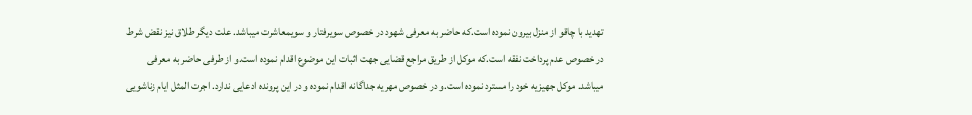تهدید با چاقو از منزل بیرون نموده است.که حاضر به معرفی شهود در خصوص سویرفتار و سویمعاشرت میباشد. علت دیگر طلاق نیز نقض شرط در خصوص عدم پرداخت نفقه است.که موکل از طریق مراجع قضایی جهت اثبات این موضوع اقدام نموده است.و از طرفی حاضر به معرفی میباشد. موکل جهیزیه خود را مسترد نموده است.و در خصوص مهریه جداگانه اقدام نموده و در این پرونده ادعایی ندارد. اجرت المثل ایام زناشویی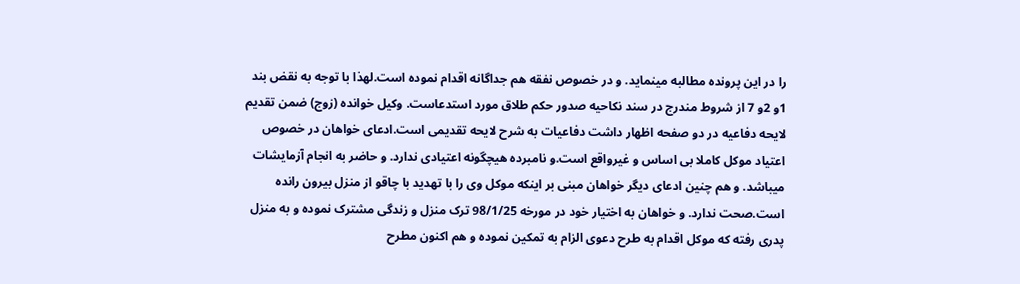را در این پرونده مطالبه مینماید. و در خصوص نفقه هم جداگانه اقدام نموده است.لهذا با توجه به نقض بند 1و 2و 7 از شروط مندرج در سند نکاحیه صدور حکم طلاق مورد استدعاست. وکیل خوانده (زوج) ضمن تقدیم لایحه دفاعیه در دو صفحه اظهار داشت دفاعیات به شرح لایحه تقدیمی است.ادعای خواهان در خصوص اعتیاد موکل کاملا بی اساس و غیرواقع است.و نامبرده هیچگونه اعتیادی ندارد. و حاضر به انجام آزمایشات میباشد. و هم چنین ادعای دیگر خواهان مبنی بر اینکه موکل وی را با تهدید با چاقو از منزل بیرون رانده است.صحت ندارد. و خواهان به اختیار خود در مورخه 98/1/25 ترک منزل و زندگی مشترک نموده و به منزل پدری رفته که موکل اقدام به طرح دعوی الزام به تمکین نموده و هم اکنون مطرح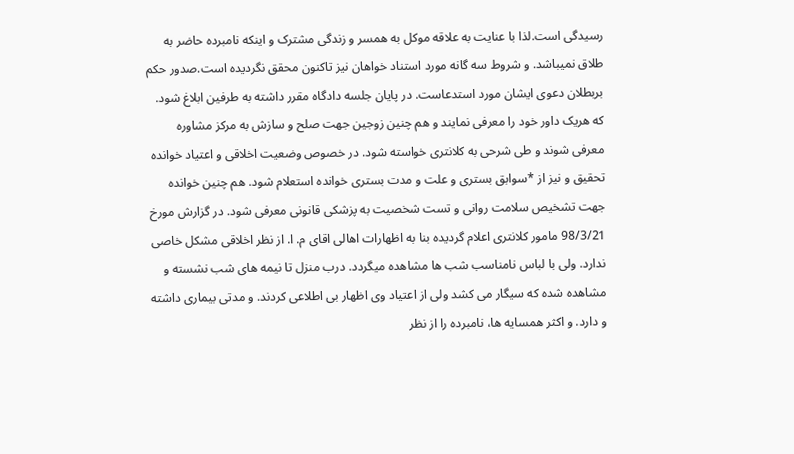رسیدگی است.لذا با عنایت به علاقه موکل به همسر و زندگی مشترک و اینکه نامبرده حاضر به طلاق نمیباشد. و شروط سه گانه مورد استناد خواهان نیز تاکنون محقق نگردیده است.صدور حکم بربطلان دعوی ایشان مورد استدعاست. در پایان جلسه دادگاه مقرر داشته به طرفین ابلاغ شود. که هریک داور خود را معرفی نمایند و هم چنین زوجین جهت صلح و سازش به مرکز مشاوره معرفی شوند و طی شرحی به کلانتری خواسته شود. در خصوص وضعیت اخلاقی و اعتیاد خوانده تحقیق و نیز از *سوابق بستری و علت و مدت بستری خوانده استعلام شود. هم چنین خوانده جهت تشخیص سلامت روانی و تست شخصیت به پزشکی قانونی معرفی شود. در گزارش مورخ 98/3/21 مامور کلانتری اعلام گردیده بنا به اظهارات اهالی اقای م. ا. از نظر اخلاقی مشکل خاصی ندارد. ولی با لباس نامناسب شب ها مشاهده میگردد. درب منزل تا نیمه های شب نشسته و مشاهده شده که سیگار می کشد ولی از اعتیاد وی اظهار بی اطلاعی کردند. و مدتی بیماری داشته و دارد. و اکثر همسایه ها، نامبرده را از نظر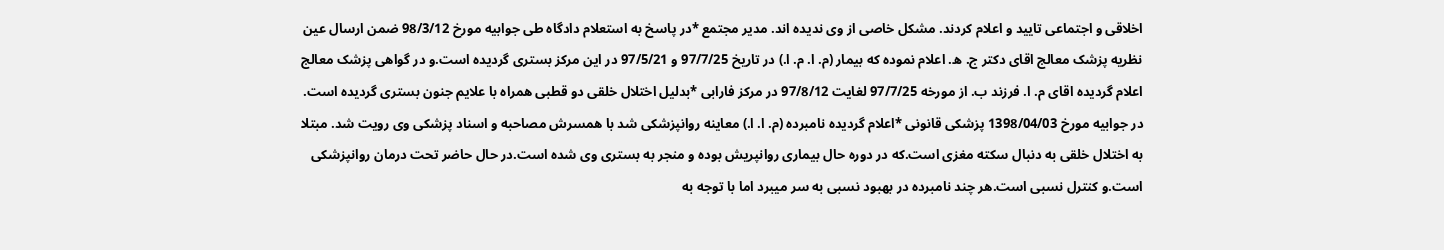اخلاقی و اجتماعی تایید و اعلام کردند. مشکل خاصی از وی ندیده اند. مدیر مجتمع *در پاسخ به استعلام دادگاه طی جوابیه مورخ 98/3/12 ضمن ارسال عین نظریه پزشک معالج اقای دکتر ج. ه. اعلام نموده که بیمار (م. ا. م. ا.) در تاریخ 97/7/25 و 97/5/21 در این مرکز بستری گردیده است.و در گواهی پزشک معالج اعلام گردیده اقای م. ا. فرزند ب. از مورخه 97/7/25 لغایت 97/8/12 در مرکز فارابی *بدلیل اختلال خلقی دو قطبی همراه با علایم جنون بستری گردیده است. در جوابیه مورخ 1398/04/03 پزشکی قانونی *اعلام گردیده نامبرده (م. ا. ا.) معاینه روانپزشکی شد با همسرش مصاحبه و اسناد پزشکی وی رویت شد. مبتلا به اختلال خلقی به دنبال سکته مغزی است.که در دوره حال بیماری روانپریش بوده و منجر به بستری وی شده است.در حال حاضر تحت درمان روانپزشکی است.و کنترل نسبی است.هر چند نامبرده در بهبود نسبی به سر میبرد اما با توجه به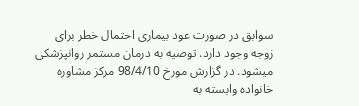سوابق در صورت عود بیماری احتمال خطر برای زوجه وجود دارد. توصیه به درمان مستمر روانپزشکی میشود. در گزارش مورخ 98/4/10 مرکز مشاوره خانواده وابسته به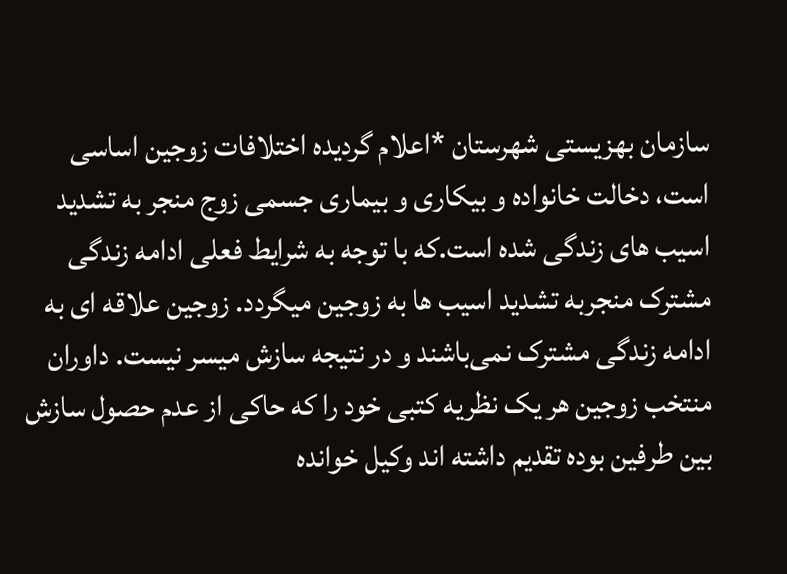سازمان بهزیستی شهرستان *اعلام گردیده اختلافات زوجین اساسی است، دخالت خانواده و بیکاری و بیماری جسمی زوج منجر به تشدید اسیب های زندگی شده است.که با توجه به شرایط فعلی ادامه زندگی مشترک منجربه تشدید اسیب ها به زوجین میگردد. زوجین علاقه ای به ادامه زندگی مشترک نمی‌باشند و در نتیجه سازش میسر نیست. داوران منتخب زوجین هر یک نظریه کتبی خود را که حاکی از عدم حصول سازش بین طرفین بوده تقدیم داشته اند وکیل خوانده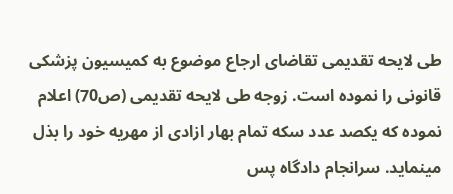طی لایحه تقدیمی تقاضای ارجاع موضوع به کمیسیون پزشکی قانونی را نموده است. زوجه طی لایحه تقدیمی (ص70) اعلام نموده که یکصد عدد سکه تمام بهار ازادی از مهریه خود را بذل مینماید. سرانجام دادگاه پس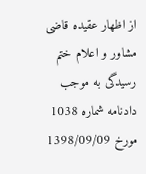از اظهار عقیده قاضی مشاور و اعلام ختم رسیدگی به موجب دادنامه شماره 1038 مورخ 1398/09/09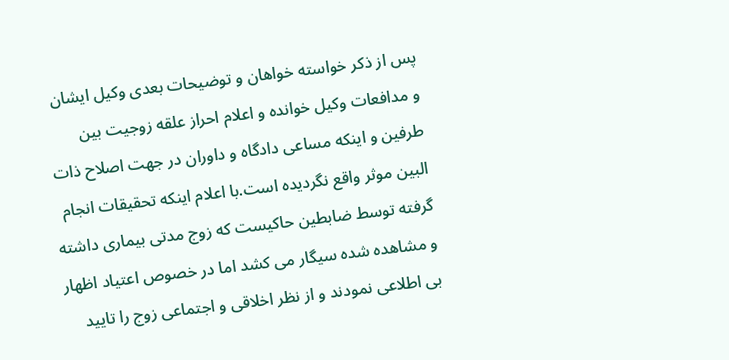پس از ذکر خواسته خواهان و توضیحات بعدی وکیل ایشان و مدافعات وکیل خوانده و اعلام احراز علقه زوجیت بین طرفین و اینکه مساعی دادگاه و داوران در جهت اصلاح ذات البین موثر واقع نگردیده است.با اعلام اینکه تحقیقات انجام گرفته توسط ضابطین حاکیست که زوج مدتی بیماری داشته و مشاهده شده سیگار می کشد اما در خصوص اعتیاد اظهار بی اطلاعی نمودند و از نظر اخلاقی و اجتماعی زوج را تایید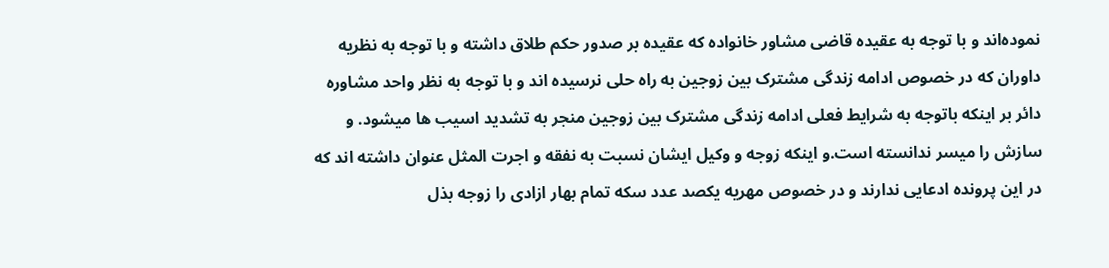نموده‌اند و با توجه به عقیده قاضی مشاور خانواده که عقیده بر صدور حکم طلاق داشته و با توجه به نظریه داوران که در خصوص ادامه زندگی مشترک بین زوجین به راه حلی نرسیده اند و با توجه به نظر واحد مشاوره دائر بر اینکه باتوجه به شرایط فعلی ادامه زندگی مشترک بین زوجین منجر به تشدید اسیب ها میشود. و سازش را میسر ندانسته است.و اینکه زوجه و وکیل ایشان نسبت به نفقه و اجرت المثل عنوان داشته اند که در این پرونده ادعایی ندارند و در خصوص مهریه یکصد عدد سکه تمام بهار ازادی را زوجه بذل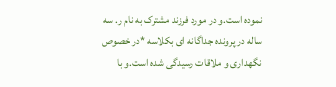نموده است.و در مورد فرزند مشترک به نام ر. سه ساله در پرونده جداگانه ای بکلاسه *در خصوص نگهداری و ملاقات رسیدگی شده است.و با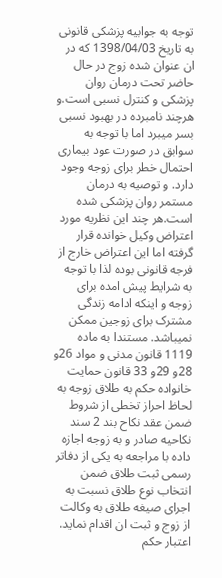توجه به جوابیه پزشکی قانونی به تاریخ 1398/04/03 که در ان عنوان شده زوج در حال حاضر تحت درمان روان پزشکی و کنترل نسبی است.و هرچند نامبرده در بهبود نسبی بسر میبرد اما با توجه به سوابق در صورت عود بیماری احتمال خطر برای زوجه وجود دارد. و توصیه به درمان مستمر روان پزشکی شده است.هر چند این نظریه مورد اعتراض وکیل خوانده قرار گرفته اما این اعتراض خارج از فرجه قانونی بوده لذا با توجه به شرایط پیش امده برای زوجه و اینکه ادامه زندگی مشترک برای زوجین ممکن نمیباشد. مستندا به ماده 1119 قانون مدنی و مواد 26و 28و 29و 33 قانون حمایت خانواده حکم به طلاق زوجه به لحاظ احراز تخطی از شروط ضمن عقد نکاح بند 2 سند نکاحیه صادر و به زوجه اجازه داده با مراجعه به یکی از دفاتر رسمی ثبت طلاق ضمن انتخاب نوع طلاق نسبت به اجرای صیغه طلاق به وکالت از زوج و ثبت ان اقدام نماید. اعتبار حکم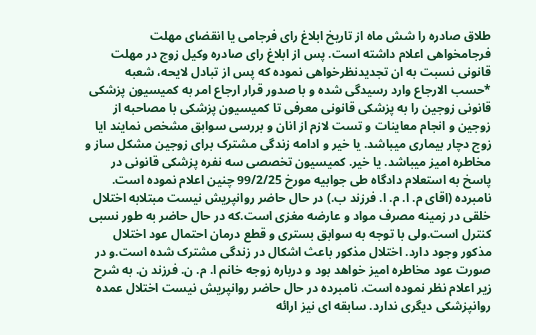طلاق صادره را شش ماه از تاریخ ابلاغ رای فرجامی یا انقضای مهلت فرجامخواهی اعلام داشته است. پس از ابلاغ رای صادره وکیل زوج در مهلت قانونی نسبت به ان تجدیدنظرخواهی نموده که پس از تبادل لایحه، شعبه *حسب الارجاع وارد رسیدگی شده و با صدور قرار ارجاع امر به کمیسیون پزشکی قانونی زوجین را به پزشکی قانونی معرفی تا کمیسیون پزشکی با مصاحبه از زوجین و انجام معاینات و تست لازم از انان و بررسی سوابق مشخص نمایند ایا زوج دچار بیماری میباشد. یا خیر و ادامه زندگی مشترک برای زوجین مشکل ساز و مخاطره امیز میباشد. یا خیر. کمیسیون تخصصی سه نفره پزشکی قانونی در پاسخ به استعلام دادگاه طی جوابیه مورخ 99/2/25 چنین اعلام نموده است. نامبرده (اقای م. ا. م. ا. فرزند ب.) در حال حاضر روانپریش نیست مبتلابه اختلال خلقی در زمینه مصرف مواد و عارضه مغزی است.که در حال حاضر به طور نسبی کنترل است.ولی با توجه به سوابق بستری و قطع درمان احتمال عود اختلال مذکور وجود دارد. اختلال مذکور باعث اشکال در زندگی مشترک شده است.و در صورت عود مخاطره امیز خواهد بود و درباره زوجه خانم ا. م. ن. فرزند ن. به شرح زیر اعلام نظر نموده است. نامبرده در حال حاضر روانپریش نیست اختلال عمده روانپزشکی دیگری ندارد. سابقه ای نیز ارائه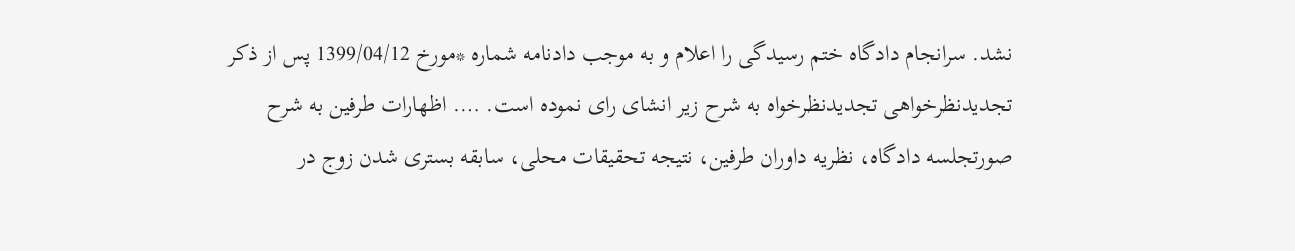نشد. سرانجام دادگاه ختم رسیدگی را اعلام و به موجب دادنامه شماره *مورخ 1399/04/12 پس از ذکر تجدیدنظرخواهی تجدیدنظرخواه به شرح زیر انشای رای نموده است. …. اظهارات طرفین به شرح صورتجلسه دادگاه، نظریه داوران طرفین، نتیجه تحقیقات محلی، سابقه بستری شدن زوج در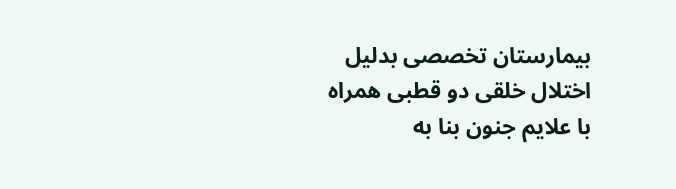بیمارستان تخصصی بدلیل اختلال خلقی دو قطبی همراه با علایم جنون بنا به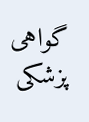گواهی پزشکی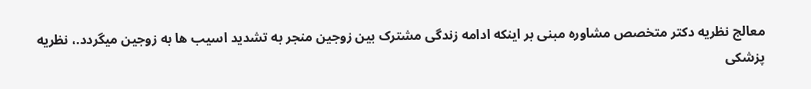معالج نظریه دکتر متخصص مشاوره مبنی بر اینکه ادامه زندگی مشترک بین زوجین منجر به تشدید اسیب ها به زوجین میگردد.، نظریه پزشکی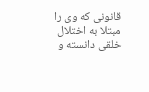قانونی که وی را مبتلا به اختلال خلقی دانسته و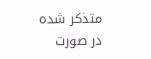متذکر شده در صورت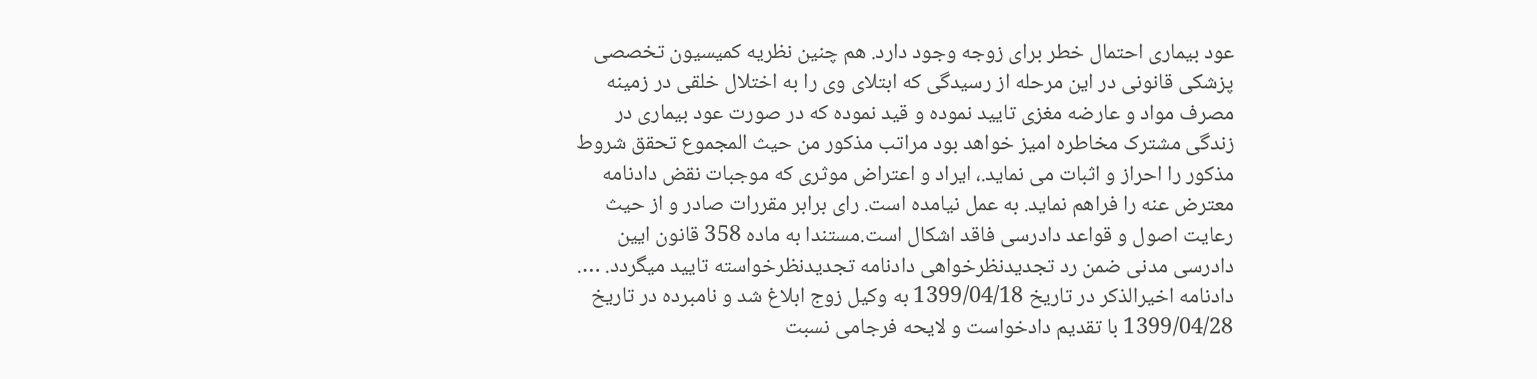عود بیماری احتمال خطر برای زوجه وجود دارد. هم چنین نظریه کمیسیون تخصصی پزشکی قانونی در این مرحله از رسیدگی که ابتلای وی را به اختلال خلقی در زمینه مصرف مواد و عارضه مغزی تایید نموده و قید نموده که در صورت عود بیماری در زندگی مشترک مخاطره امیز خواهد بود مراتب مذکور من حیث المجموع تحقق شروط مذکور را احراز و اثبات می نماید.، ایراد و اعتراض موثری که موجبات نقض دادنامه معترض عنه را فراهم نماید. به عمل نیامده است. رای برابر مقررات صادر و از حیث رعایت اصول و قواعد دادرسی فاقد اشکال است.مستندا به ماده 358 قانون ایین دادرسی مدنی ضمن رد تجدیدنظرخواهی دادنامه تجدیدنظرخواسته تایید میگردد. …. دادنامه اخیرالذکر در تاریخ 1399/04/18 به وکیل زوج ابلاغ شد و نامبرده در تاریخ 1399/04/28 با تقدیم دادخواست و لایحه فرجامی نسبت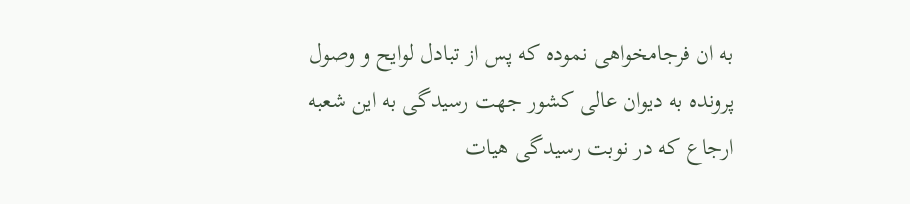به ان فرجامخواهی نموده که پس از تبادل لوایح و وصول پرونده به دیوان عالی کشور جهت رسیدگی به این شعبه ارجاع که در نوبت رسیدگی هیات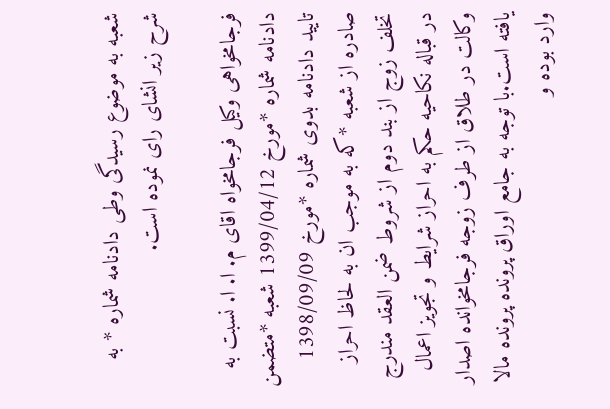شعبه به موضوع رسیدگی وطی دادنامه شماره * به شرح زیر انشای رای نموده است.

فرجامخواهی وکیل فرجامخواه اقای م. ا. ا. نسبت به دادنامه شماره *مورخ 1399/04/12 شعبه *متضمن تایید دادنامه بدوی شماره *مورخ 1398/09/09 صادره از شعبه *که به موجب ان به لحاظ احراز تخلف زوج از بند دوم از شروط ضمن العقد مندرج در قباله نکاحیه حکم به احراز شرایط و تجویز اعمال وکالت در طلاق از طرف زوجه فرجامخوانده اصدار یافته است.با توجه به جامع اوراق پرونده پرونده مالا وارد بوده و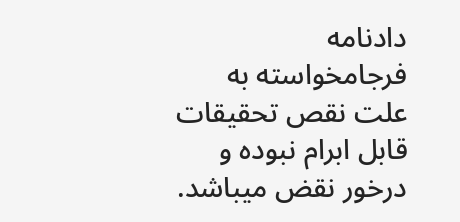دادنامه فرجامخواسته به علت نقص تحقیقات قابل ابرام نبوده و درخور نقض میباشد.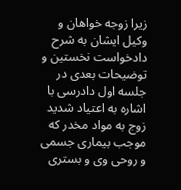زیرا زوجه خواهان و وکیل ایشان به شرح دادخواست نخستین و توضیحات بعدی در جلسه اول دادرسی با اشاره به اعتیاد شدید زوج به مواد مخدر که موجب بیماری جسمی و روحی وی و بستری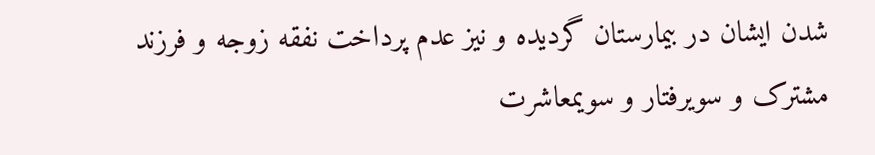شدن ایشان در بیمارستان گردیده و نیز عدم پرداخت نفقه زوجه و فرزند مشترک و سویرفتار و سویمعاشرت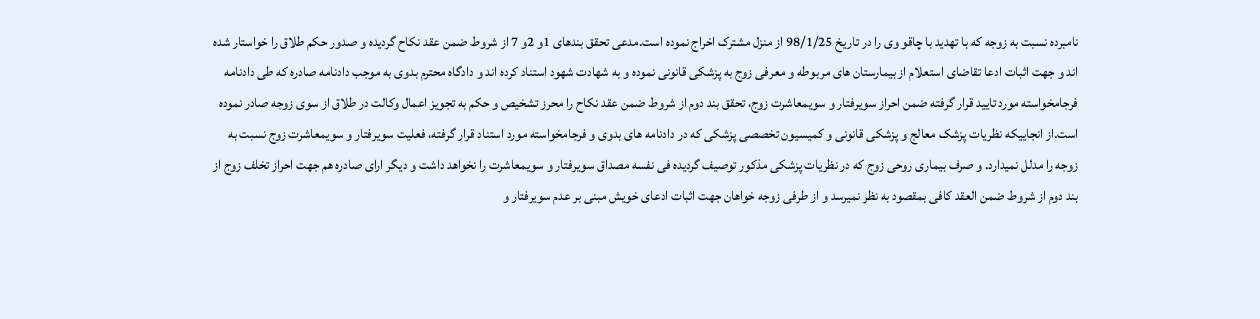نامبرده نسبت به زوجه که با تهدید با چاقو وی را در تاریخ 98/1/25 از منزل مشترک اخراج نموده است.مدعی تحقق بندهای 1و 2و 7 از شروط ضمن عقد نکاح گردیده و صدور حکم طلاق را خواستار شده اند و جهت اثبات ادعا تقاضای استعلام از بیمارستان های مربوطه و معرفی زوج به پزشکی قانونی نموده و به شهادت شهود استناد کرده اند و دادگاه محترم بدوی به موجب دادنامه صادره که طی دادنامه فرجامخواسته مورد تایید قرار گرفته ضمن احراز سویرفتار و سویمعاشرت زوج، تحقق بند دوم از شروط ضمن عقد نکاح را محرز تشخیص و حکم به تجویز اعمال وکالت در طلاق از سوی زوجه صادر نموده است.از انجاییکه نظریات پزشک معالج و پزشکی قانونی و کمیسیون تخصصی پزشکی که در دادنامه های بدوی و فرجامخواسته مورد استناد قرار گرفته، فعلیت سویرفتار و سویمعاشرت زوج نسبت به زوجه را مدلل نمیدارد. و صرف بیماری روحی زوج که در نظریات پزشکی مذکور توصیف گردیده فی نفسه مصداق سویرفتار و سویمعاشرت را نخواهد داشت و دیگر ارای صادره هم جهت احراز تخلف زوج از بند دوم از شروط ضمن العقد کافی بمقصود به نظر نمیرسد و از طرفی زوجه خواهان جهت اثبات ادعای خویش مبنی بر عدم سویرفتار و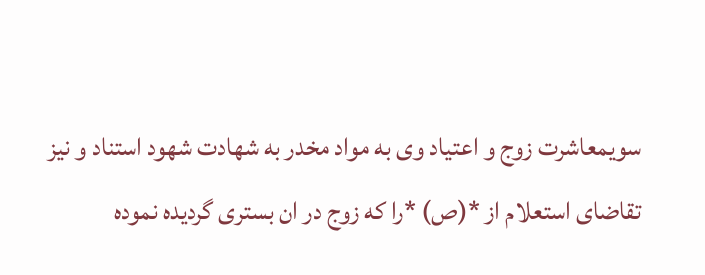سویمعاشرت زوج و اعتیاد وی به مواد مخدر به شهادت شهود استناد و نیز تقاضای استعلام از *(ص) *را که زوج در ان بستری گردیده نموده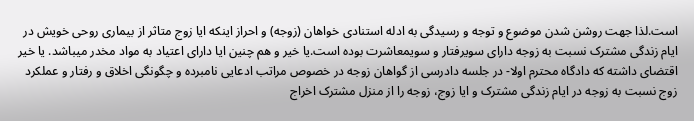است.لذا جهت روشن شدن موضوع و توجه و رسیدگی به ادله استنادی خواهان (زوجه) و احراز اینکه ایا زوج متاثر از بیماری روحی خویش در ایام زندگی مشترک نسبت به زوجه دارای سویرفتار و سویمعاشرت بوده است.یا خیر و هم چنین ایا دارای اعتیاد به مواد مخدر میباشد. یا خیر اقتضای داشته که دادگاه محترم اولا- در جلسه دادرسی از گواهان زوجه در خصوص مراتب ادعایی نامبرده و چگونگی اخلاق و رفتار و عملکرد زوج نسبت به زوجه در ایام زندگی مشترک و ایا زوج، زوجه را از منزل مشترک اخراج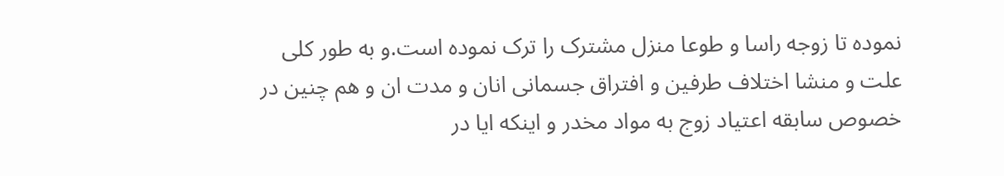نموده تا زوجه راسا و طوعا منزل مشترک را ترک نموده است.و به طور کلی علت و منشا اختلاف طرفین و افتراق جسمانی انان و مدت ان و هم چنین در خصوص سابقه اعتیاد زوج به مواد مخدر و اینکه ایا در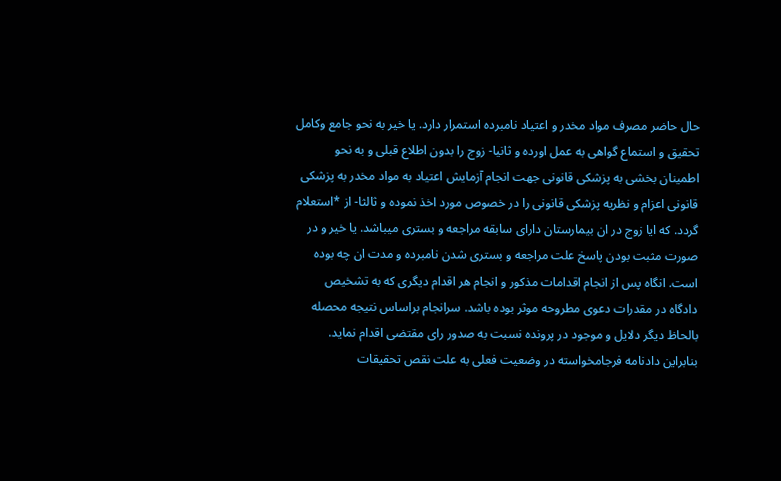حال حاضر مصرف مواد مخدر و اعتیاد نامبرده استمرار دارد. یا خیر به نحو جامع وکامل تحقیق و استماع گواهی به عمل اورده و ثانیا- زوج را بدون اطلاع قبلی و به نحو اطمینان بخشی به پزشکی قانونی جهت انجام آزمایش اعتیاد به مواد مخدر به پزشکی قانونی اعزام و نظریه پزشکی قانونی را در خصوص مورد اخذ نموده و ثالثا- از *استعلام گردد. که ایا زوج در ان بیمارستان دارای سابقه مراجعه و بستری میباشد. یا خیر و در صورت مثبت بودن پاسخ علت مراجعه و بستری شدن نامبرده و مدت ان چه بوده است. انگاه پس از انجام اقدامات مذکور و انجام هر اقدام دیگری که به تشخیص دادگاه در مقدرات دعوی مطروحه موثر بوده باشد. سرانجام براساس نتیجه محصله بالحاظ دیگر دلایل و موجود در پرونده نسبت به صدور رای مقتضی اقدام نماید. بنابراین دادنامه فرجامخواسته در وضعیت فعلی به علت نقص تحقیقات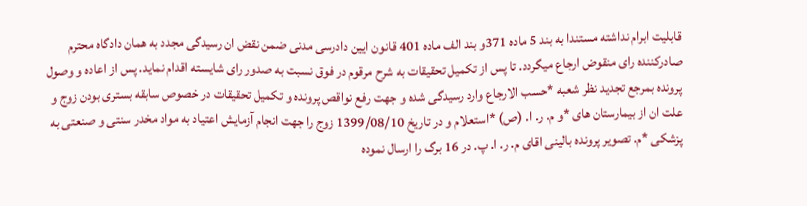قابلیت ابرام نداشته مستندا به بند 5 ماده 371و بند الف ماده 401 قانون ایین دادرسی مدنی ضمن نقض ان رسیدگی مجدد به همان دادگاه محترم صادرکننده رای منقوض ارجاع میگردد. تا پس از تکمیل تحقیقات به شرح مرقوم در فوق نسبت به صدور رای شایسته اقدام نماید. پس از اعاده و وصول پرونده بمرجع تجدید نظر شعبه *حسب الارجاع وارد رسیدگی شده و جهت رفع نواقص پرونده و تکمیل تحقیقات در خصوص سابقه بستری بودن زوج و علت ان از بیمارستان های *و م. ر. ا. (ص) *استعلام و در تاریخ 1399/08/10 زوج را جهت انجام آزمایش اعتیاد به مواد مخدر سنتی و صنعتی به پزشکی *م. تصویر پرونده بالینی اقای م. ر. ا. پ. در 16 برگ را ارسال نموده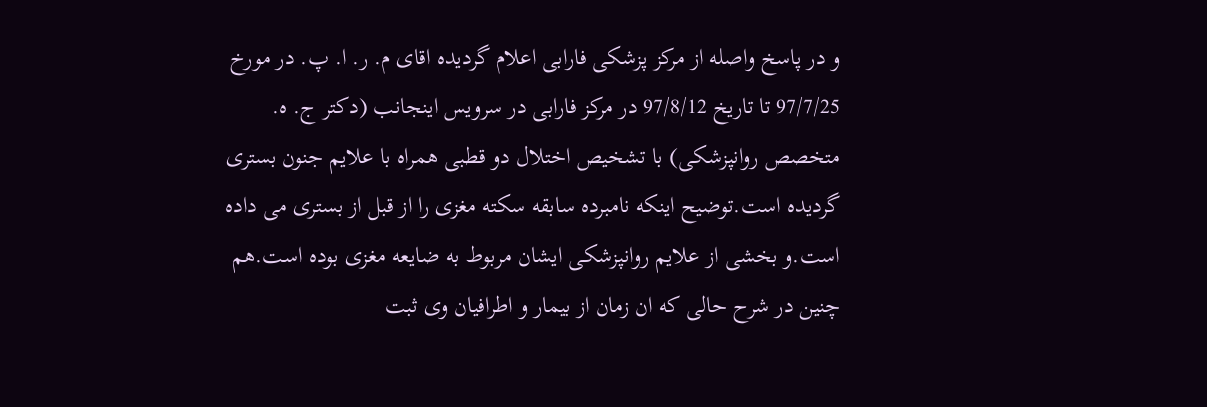و در پاسخ واصله از مرکز پزشکی فارابی اعلام گردیده اقای م. ر. ا. پ. در مورخ 97/7/25 تا تاریخ 97/8/12 در مرکز فارابی در سرویس اینجانب (دکتر ج. ه. متخصص روانپزشکی) با تشخیص اختلال دو قطبی همراه با علایم جنون بستری گردیده است.توضیح اینکه نامبرده سابقه سکته مغزی را از قبل از بستری می داده است.و بخشی از علایم روانپزشکی ایشان مربوط به ضایعه مغزی بوده است.هم چنین در شرح حالی که ان زمان از بیمار و اطرافیان وی ثبت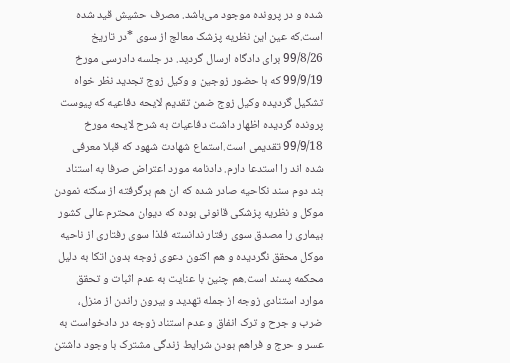شده و در پرونده موجود می‌باشد. مصرف حشیش قید شده است.که عین این نظریه پزشک معالج از سوی *در تاریخ 99/8/26 برای دادگاه ارسال گردید. در جلسه دادرسی مورخ 99/9/19 که با حضور زوجین و وکیل زوج تجدید نظر خواه تشکیل گردیده وکیل زوج ضمن تقدیم لایحه دفاعیه که پیوست پرونده گردیده اظهار داشت دفاعیات به شرح لایحه مورخ 99/9/18 تقدیمی است.استماع شهادت شهود که قبلا معرفی شده اند را استدعا دارم. دادنامه مورد اعتراض صرفا به استناد بند دوم سند نکاحیه صادر شده که ان هم برگرفته از سکته نمودن موکل و نظریه پزشکی قانونی بوده که دیوان محترم عالی کشور بیماری را مصدق سوی رفتار ندانسته فلذا سوی رفتاری از ناحیه موکل محقق نگردیده و هم اکنون دعوی زوجه بدون اتکا به دلیل محکمه پسند است.هم چنین با عنایت به عدم اثبات و تحقق موارد استنادی زوجه از جمله تهدید و بیرون راندن از منزل، ضرب و جرح و ترک انفاق و عدم استناد زوجه در دادخواست به عسر و حرج و فراهم بودن شرایط زندگی مشترک با وجود داشتن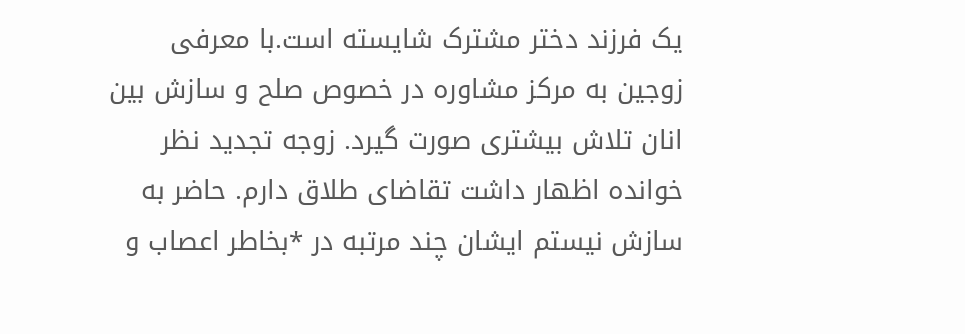یک فرزند دختر مشترک شایسته است.با معرفی زوجین به مرکز مشاوره در خصوص صلح و سازش بین انان تلاش بیشتری صورت گیرد. زوجه تجدید نظر خوانده اظهار داشت تقاضای طلاق دارم. حاضر به سازش نیستم ایشان چند مرتبه در *بخاطر اعصاب و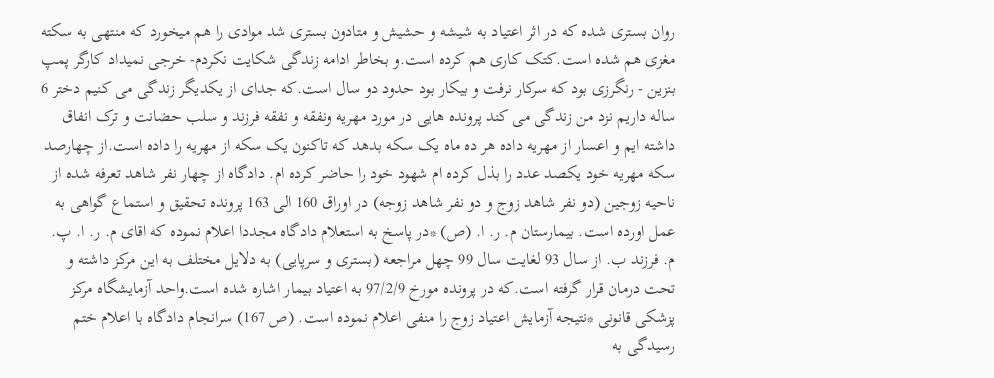روان بستری شده که در اثر اعتیاد به شیشه و حشیش و متادون بستری شد موادی را هم میخورد که منتهی به سکته مغزی هم شده است.کتک کاری هم کرده است.و بخاطر ادامه زندگی شکایت نکردم- خرجی نمیداد کارگر پمپ بنزین - رنگرزی بود که سرکار نرفت و بیکار بود حدود دو سال است.که جدای از یکدیگر زندگی می کنیم دختر 6 ساله داریم نزد من زندگی می کند پرونده هایی در مورد مهریه ونفقه و نفقه فرزند و سلب حضانت و ترک انفاق داشته ایم و اعسار از مهریه داده هر ده ماه یک سکه بدهد که تاکنون یک سکه از مهریه را داده است.از چهارصد سکه مهریه خود یکصد عدد را بذل کرده ام شهود خود را حاضر کرده ام. دادگاه از چهار نفر شاهد تعرفه شده از ناحیه زوجین (دو نفر شاهد زوج و دو نفر شاهد زوجه) در اوراق 160 الی 163 پرونده تحقیق و استماع گواهی به عمل اورده است. بیمارستان م. ر. ا. (ص) *در پاسخ به استعلام دادگاه مجددا اعلام نموده که اقای م. ر. ا. پ. م. فرزند ب. از سال 93 لغایت سال 99 چهل مراجعه (بستری و سرپایی) به دلایل مختلف به این مرکز داشته و تحت درمان قرار گرفته است.که در پرونده مورخ 97/2/9 به اعتیاد بیمار اشاره شده است.واحد آزمایشگاه مرکز پزشکی قانونی *نتیجه آزمایش اعتیاد زوج را منفی اعلام نموده است. (ص 167) سرانجام دادگاه با اعلام ختم رسیدگی به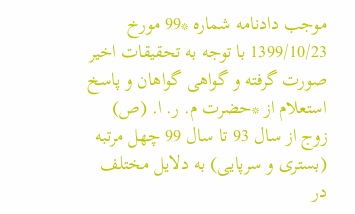موجب دادنامه شماره *99 مورخ 1399/10/23 با توجه به تحقیقات اخیر صورت گرفته و گواهی گواهان و پاسخ استعلام از *حضرت م. ر. ا. (ص) زوج از سال 93 تا سال 99 چهل مرتبه (بستری و سرپایی) به دلایل مختلف در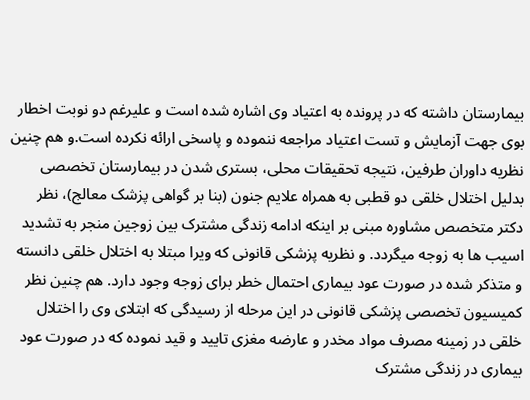بیمارستان داشته که در پرونده به اعتیاد وی اشاره شده است و علیرغم دو نوبت اخطار بوی جهت آزمایش و تست اعتیاد مراجعه ننموده و پاسخی ارائه نکرده است.و هم چنین نظریه داوران طرفین، نتیجه تحقیقات محلی، بستری شدن در بیمارستان تخصصی بدلیل اختلال خلقی دو قطبی به همراه علایم جنون (بنا بر گواهی پزشک معالج)، نظر دکتر متخصص مشاوره مبنی بر اینکه ادامه زندگی مشترک بین زوجین منجر به تشدید اسیب ها به زوجه میگردد. و نظریه پزشکی قانونی که ویرا مبتلا به اختلال خلقی دانسته و متذکر شده در صورت عود بیماری احتمال خطر برای زوجه وجود دارد. هم چنین نظر کمیسیون تخصصی پزشکی قانونی در این مرحله از رسیدگی که ابتلای وی را اختلال خلقی در زمینه مصرف مواد مخدر و عارضه مغزی تایید و قید نموده که در صورت عود بیماری در زندگی مشترک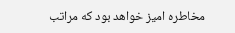مخاطره امیز خواهد بود که مراتب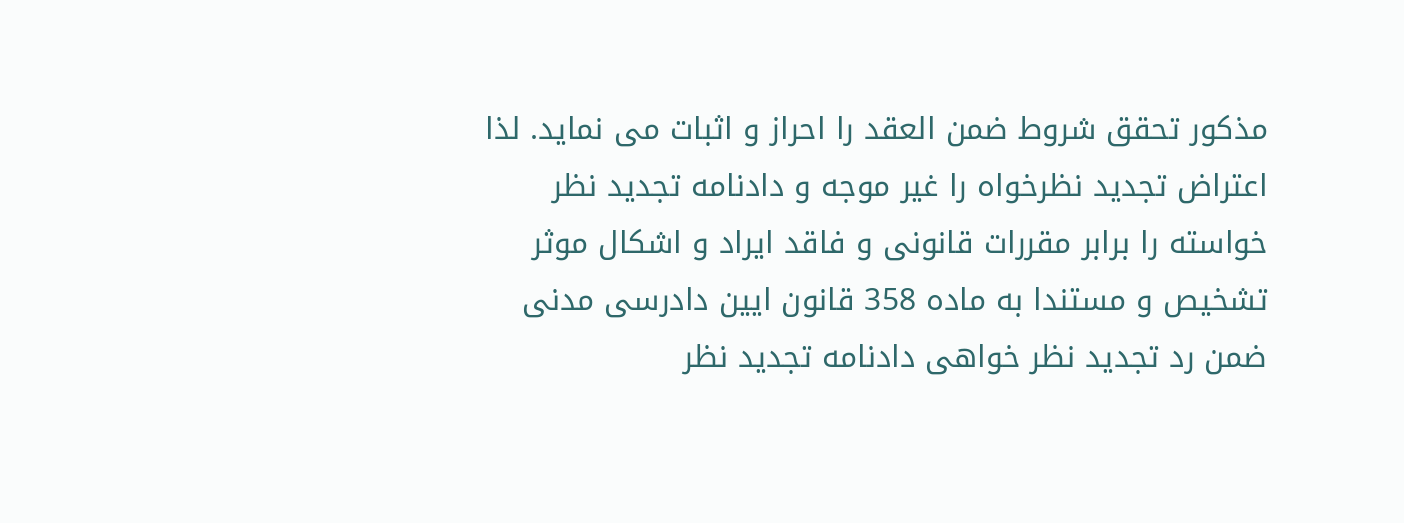مذکور تحقق شروط ضمن العقد را احراز و اثبات می نماید. لذا اعتراض تجدید نظرخواه را غیر موجه و دادنامه تجدید نظر خواسته را برابر مقررات قانونی و فاقد ایراد و اشکال موثر تشخیص و مستندا به ماده 358 قانون ایین دادرسی مدنی ضمن رد تجدید نظر خواهی دادنامه تجدید نظر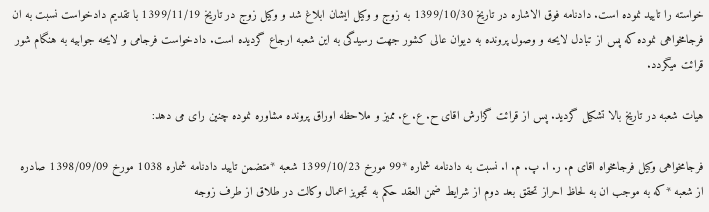خواسته را تایید نموده است. دادنامه فوق الاشاره در تاریخ 1399/10/30 به زوج و وکیل ایشان ابلاغ شد و وکیل زوج در تاریخ 1399/11/19 با تقدیم دادخواست نسبت به ان فرجامخواهی نموده که پس از تبادل لایحه و وصول پرونده به دیوان عالی کشور جهت رسیدگی به این شعبه ارجاع گردیده است. دادخواست فرجامی و لایحه جوابیه به هنگام شور قرائت میگردد.

هیات شعبه در تاریخ بالا تشکیل گردید. پس از قرائت گزارش اقای ح. ع. ع. ممیز و ملاحظه اوراق پرونده مشاوره نموده چنین رای می دهد:

فرجامخواهی وکیل فرجامخواه اقای م. ر. ا. پ. م. ا. نسبت به دادنامه شماره *99 مورخ 1399/10/23 شعبه *متضمن تایید دادنامه شماره 1038 مورخ 1398/09/09 صادره از شعبه *که به موجب ان به لحاظ احراز تحقق بعد دوم از شرایط ضمن العقد حکم به تجویز اعمال وکالت در طلاق از طرف زوجه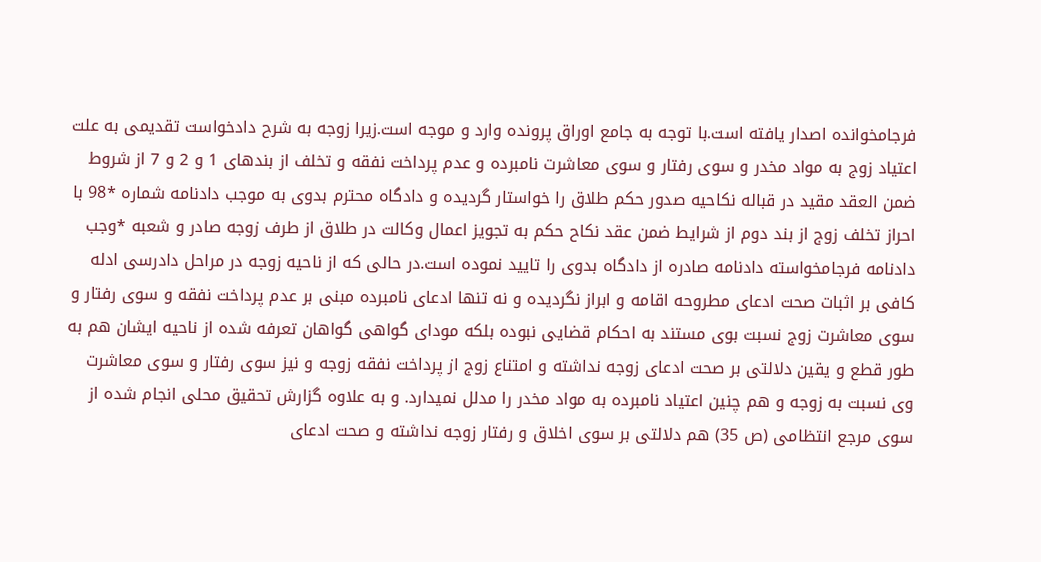فرجامخوانده اصدار یافته است.با توجه به جامع اوراق پرونده وارد و موجه است.زیرا زوجه به شرح دادخواست تقدیمی به علت اعتیاد زوج به مواد مخدر و سوی رفتار و سوی معاشرت نامبرده و عدم پرداخت نفقه و تخلف از بندهای 1 و 2 و 7 از شروط ضمن العقد مقید در قباله نکاحیه صدور حکم طلاق را خواستار گردیده و دادگاه محترم بدوی به موجب دادنامه شماره *98 با احراز تخلف زوج از بند دوم از شرایط ضمن عقد نکاح حکم به تجویز اعمال وکالت در طلاق از طرف زوجه صادر و شعبه *وجب دادنامه فرجامخواسته دادنامه صادره از دادگاه بدوی را تایید نموده است.در حالی که از ناحیه زوجه در مراحل دادرسی ادله کافی بر اثبات صحت ادعای مطروحه اقامه و ابراز نگردیده و نه تنها ادعای نامبرده مبنی بر عدم پرداخت نفقه و سوی رفتار و سوی معاشرت زوج نسبت بوی مستند به احکام قضایی نبوده بلکه مودای گواهی گواهان تعرفه شده از ناحیه ایشان هم به طور قطع و یقین دلالتی بر صحت ادعای زوجه نداشته و امتناع زوج از پرداخت نفقه زوجه و نیز سوی رفتار و سوی معاشرت وی نسبت به زوجه و هم چنین اعتیاد نامبرده به مواد مخدر را مدلل نمیدارد. و به علاوه گزارش تحقیق محلی انجام شده از سوی مرجع انتظامی (ص 35) هم دلالتی بر سوی اخلاق و رفتار زوجه نداشته و صحت ادعای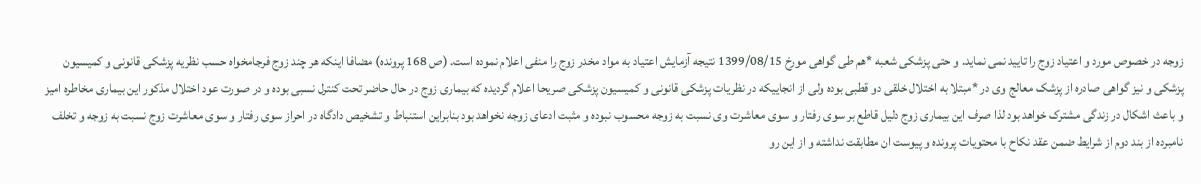زوجه در خصوص مورد و اعتیاد زوج را تایید نمی نماید. و حتی پزشکی شعبه *هم طی گواهی مورخ 1399/08/15 نتیجه آزمایش اعتیاد به مواد مخدر زوج را منفی اعلام نموده است. (ص 168 پرونده) مضافا اینکه هر چند زوج فرجامخواه حسب نظریه پزشکی قانونی و کمیسیون پزشکی و نیز گواهی صادره از پزشک معالج وی در *مبتلا به اختلال خلقی دو قطبی بوده ولی از انجاییکه در نظریات پزشکی قانونی و کمیسیون پزشکی صریحا اعلام گردیده که بیماری زوج در حال حاضر تحت کنترل نسبی بوده و در صورت عود اختلال مذکور این بیماری مخاطره امیز و باعث اشکال در زندگی مشترک خواهد بود لذا صرف این بیماری زوج دلیل قاطع بر سوی رفتار و سوی معاشرت وی نسبت به زوجه محسوب نبوده و مثبت ادعای زوجه نخواهد بود بنابراین استنباط و تشخیص دادگاه در احراز سوی رفتار و سوی معاشرت زوج نسبت به زوجه و تخلف نامبرده از بند دوم از شرایط ضمن عقد نکاح با محتویات پرونده و پیوست ان مطابقت نداشته و از این رو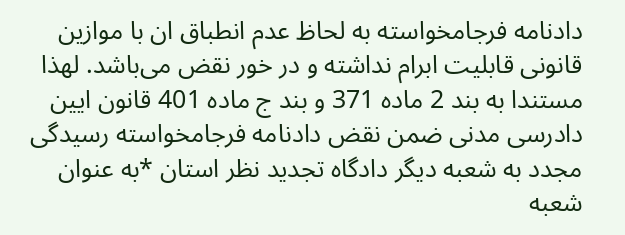دادنامه فرجامخواسته به لحاظ عدم انطباق ان با موازین قانونی قابلیت ابرام نداشته و در خور نقض می‌باشد. لهذا مستندا به بند 2 ماده 371 و بند ج ماده 401 قانون ایین دادرسی مدنی ضمن نقض دادنامه فرجامخواسته رسیدگی مجدد به شعبه دیگر دادگاه تجدید نظر استان *به عنوان شعبه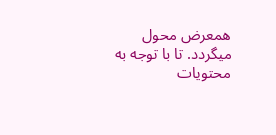همعرض محول میگردد. تا با توجه به محتویات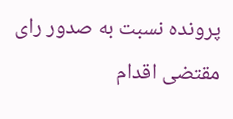پرونده نسبت به صدور رای مقتضی اقدام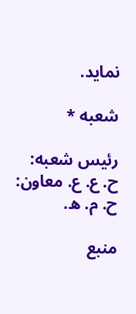نماید.

شعبه *

رئیس شعبه: ح. ع. ع. معاون: ح. م. ه.

منبع